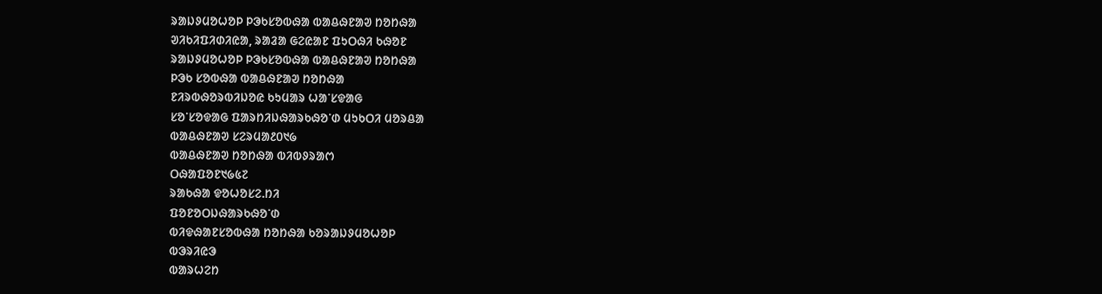ᱨᱟᱡᱽᱢᱚᱦᱚᱞ ᱞᱳᱠᱥᱚᱵᱷᱟ ᱵᱟᱪᱷᱱᱟᱣ ᱴᱚᱴᱷᱟ
ᱣᱤᱠᱤᱯᱤᱰᱤᱭᱟ, ᱨᱟᱲᱟ ᱜᱮᱭᱟᱱ ᱯᱩᱛᱷᱤ ᱠᱷᱚᱱ
ᱨᱟᱡᱽᱢᱚᱦᱚᱞ ᱞᱳᱠᱥᱚᱵᱷᱟ ᱵᱟᱪᱷᱱᱟᱣ ᱴᱚᱴᱷᱟ
ᱞᱳᱠ ᱥᱚᱵᱷᱟ ᱵᱟᱪᱷᱱᱟᱣ ᱴᱚᱴᱷᱟ
ᱱᱤᱨᱵᱷᱚᱨᱵᱤᱡᱚᱭ ᱠᱩᱢᱟᱨ ᱦᱟᱸᱥᱫᱟᱜ
ᱥᱚᱸᱥᱚᱫᱟᱜ ᱯᱟᱨᱴᱤᱡᱷᱟᱨᱠᱷᱚᱸᱰ ᱢᱩᱠᱛᱤ ᱢᱚᱨᱪᱟ
ᱵᱟᱪᱷᱱᱟᱣ ᱥᱮᱨᱢᱟ᱒᱐᱑᱙
ᱵᱟᱪᱷᱱᱟᱣ ᱴᱚᱴᱷᱟ ᱵᱤᱵᱽᱨᱟᱬ
ᱛᱷᱟᱯᱚᱱ᱑᱙᱕᱗
ᱨᱟᱠᱷᱟ ᱫᱚᱦᱚᱥᱮ.ᱴᱤ
ᱯᱚᱱᱚᱛᱡᱷᱟᱨᱠᱷᱚᱸᱰ
ᱵᱤᱫᱷᱟᱱᱥᱚᱵᱷᱟ ᱴᱚᱴᱷᱟ ᱠᱚᱨᱟᱡᱽᱢᱚᱦᱚᱞ
ᱵᱳᱨᱤᱭᱳ
ᱵᱟᱨᱦᱮᱴ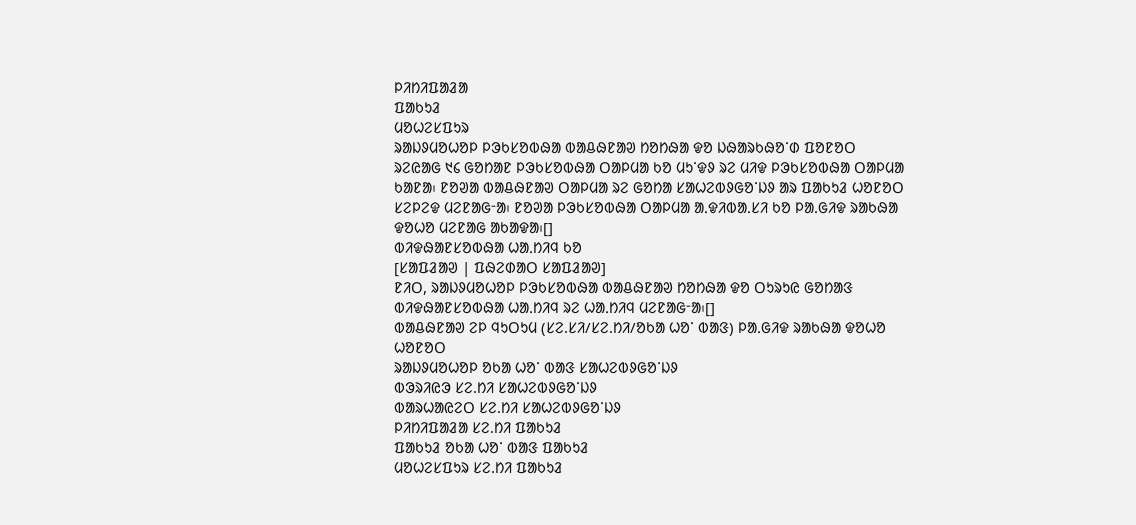ᱞᱤᱴᱤᱯᱟᱲᱟ
ᱯᱟᱠᱩᱲ
ᱢᱚᱦᱮᱥᱯᱩᱨ
ᱨᱟᱡᱽᱢᱚᱦᱚᱞ ᱞᱳᱠᱥᱚᱵᱷᱟ ᱵᱟᱪᱷᱱᱟᱣ ᱴᱚᱴᱷᱟ ᱫᱚ ᱡᱷᱟᱨᱠᱷᱚᱸᱰ ᱯᱚᱱᱚᱛ ᱨᱮᱭᱟᱜ ᱑᱔ ᱜᱚᱴᱟᱱ ᱞᱳᱠᱥᱚᱵᱷᱟ ᱛᱟᱞᱢᱟ ᱠᱚ ᱢᱩᱸᱫᱽ ᱨᱮ ᱢᱤᱫ ᱞᱳᱠᱥᱚᱵᱷᱟ ᱛᱟᱞᱢᱟ ᱠᱟᱱᱟ᱾ ᱱᱚᱣᱟ ᱵᱟᱪᱷᱱᱟᱣ ᱛᱟᱞᱢᱟ ᱨᱮ ᱜᱚᱴᱟ ᱥᱟᱦᱮᱵᱽᱜᱚᱸᱡᱽ ᱟᱨ ᱯᱟᱠᱩᱲ ᱦᱚᱱᱚᱛ ᱥᱮᱞᱮᱫ ᱢᱮᱱᱟᱜᱼᱟ᱾ ᱱᱚᱣᱟ ᱞᱳᱠᱥᱚᱵᱷᱟ ᱛᱟᱞᱢᱟ ᱟᱹᱫᱤᱵᱟᱹᱥᱤ ᱠᱚ ᱞᱟᱹᱜᱤᱫ ᱨᱟᱠᱷᱟ ᱫᱚᱦᱚ ᱢᱮᱱᱟᱜ ᱟᱠᱟᱫᱟ᱾[]
ᱵᱤᱫᱷᱟᱱᱥᱚᱵᱷᱟ ᱦᱟᱹᱴᱤᱧ ᱠᱚ
[ᱥᱟᱯᱲᱟᱣ | ᱯᱷᱮᱰᱟᱛ ᱥᱟᱯᱲᱟᱣ]
ᱱᱤᱛ, ᱨᱟᱡᱽᱢᱚᱦᱚᱞ ᱞᱳᱠᱥᱚᱵᱷᱟ ᱵᱟᱪᱷᱱᱟᱣ ᱴᱚᱴᱷᱟ ᱫᱚ ᱛᱩᱨᱩᱭ ᱜᱚᱴᱟᱝ ᱵᱤᱫᱷᱟᱱᱥᱚᱵᱷᱟ ᱦᱟᱹᱴᱤᱧ ᱨᱮ ᱦᱟᱹᱴᱤᱧ ᱢᱮᱱᱟᱜᱼᱟ᱾[]
ᱵᱟᱪᱷᱱᱟᱣ ᱮᱞ ᱧᱩᱛᱩᱢ (ᱥᱮ.ᱥᱤ/ᱥᱮ.ᱴᱤ/ᱚᱠᱟ ᱦᱚᱸ ᱵᱟᱝ) ᱞᱟᱹᱜᱤᱫ ᱨᱟᱠᱷᱟ ᱫᱚᱦᱚ ᱦᱚᱱᱚᱛ
ᱨᱟᱡᱽᱢᱚᱦᱚᱞ ᱚᱠᱟ ᱦᱚᱸ ᱵᱟᱝ ᱥᱟᱦᱮᱵᱽᱜᱚᱸᱡᱽ
ᱵᱳᱨᱤᱭᱳ ᱥᱮ.ᱴᱤ ᱥᱟᱦᱮᱵᱽᱜᱚᱸᱡᱽ
ᱵᱟᱨᱦᱟᱭᱮᱛ ᱥᱮ.ᱴᱤ ᱥᱟᱦᱮᱵᱽᱜᱚᱸᱡᱽ
ᱞᱤᱴᱤᱯᱟᱲᱟ ᱥᱮ.ᱴᱤ ᱯᱟᱠᱩᱲ
ᱯᱟᱠᱩᱲ ᱚᱠᱟ ᱦᱚᱸ ᱵᱟᱝ ᱯᱟᱠᱩᱲ
ᱢᱚᱦᱮᱥᱯᱩᱨ ᱥᱮ.ᱴᱤ ᱯᱟᱠᱩᱲ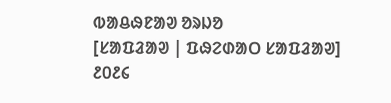ᱵᱟᱪᱷᱱᱟᱣ ᱚᱨᱡᱚ
[ᱥᱟᱯᱲᱟᱣ | ᱯᱷᱮᱰᱟᱛ ᱥᱟᱯᱲᱟᱣ]
᱒᱐᱒᱔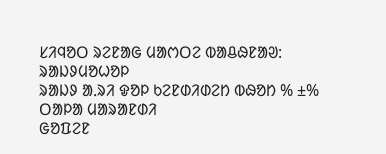ᱥᱤᱧᱚᱛ ᱨᱮᱱᱟᱜ ᱢᱟᱬᱛᱮ ᱵᱟᱪᱷᱱᱟᱣ: ᱨᱟᱡᱽᱢᱚᱦᱚᱞ
ᱨᱟᱡᱽ ᱟᱹᱨᱤ ᱫᱚᱞ ᱠᱮᱱᱰᱤᱰᱮᱴ ᱵᱷᱚᱴ % ±%
ᱛᱟᱞᱟ ᱢᱟᱨᱟᱱᱰᱤ
ᱜᱚᱯᱮᱱ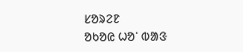ᱥᱚᱨᱮᱱ
ᱚᱠᱚᱭ ᱦᱚᱸ ᱵᱟᱝ